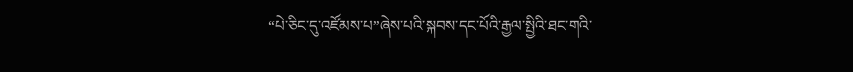“པེ་ཅིང་དུ་འཛོམས་པ”ཞེས་པའི་སྐབས་དང་པོའི་རྒྱལ་སྤྱིའི་ཐང་གའི་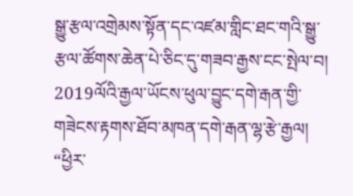སྒྱུ་རྩལ་འགྲེམས་སྟོན་དང་འཛམ་གླིང་ཐང་གའི་སྒྱུ་རྩལ་ཚོགས་ཆེན་པེ་ཅིང་དུ་གཟབ་རྒྱས་ངང་སྤེལ་བ། 2019ལོའི་རྒྱལ་ཡོངས་ཕུལ་བྱུང་དགེ་རྒན་གྱི་གཟེངས་རྟགས་ཐོབ་མཁན་དགེ་རྒན་ལྷ་རྩེ་རྒྱལ། “ཕྱིར་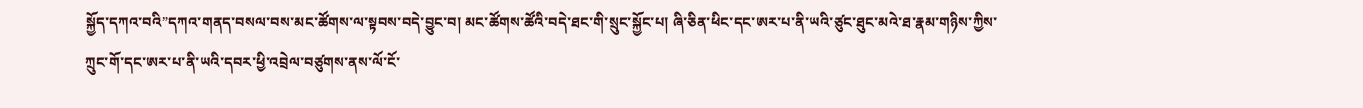སྐྱོད་དཀའ་བའི”དཀའ་གནད་བསལ་བས་མང་ཚོགས་ལ་སྟབས་བདེ་བྱུང་བ། མང་ཚོགས་ཚོའི་བདེ་ཐང་གི་སྲུང་སྐྱོང་པ། ཞི་ཅིན་ཕིང་དང་ཨར་པ་ནི་ཡའི་ཙུང་ཐུང་མའེ་ཐ་རྣམ་གཉིས་ཀྱིས་ཀྲུང་གོ་དང་ཨར་པ་ནི་ཡའི་དབར་ཕྱི་འབྲེལ་བཙུགས་ནས་ལོ་ངོ་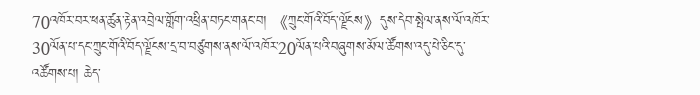70འཁོར་བར་ཕན་ཚུན་རྟེན་འབྲེལ་གློག་འཕྲིན་བཏང་གནང་བ། 《ཀྲུང་གོའི་བོད་ལྗོངས》དུས་དེབ་སྤེལ་ནས་ལོ་འཁོར་30ལོན་པ་དང་ཀྲུང་གོའི་བོད་ལྗོངས་དྲ་བ་བཙུགས་ནས་ལོ་འཁོར་20ལོན་པའི་བཞུགས་མོལ་ཚོགས་འདུ་པེ་ཅིང་དུ་འཚོགས་པ། ཆེད་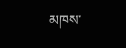མཁས་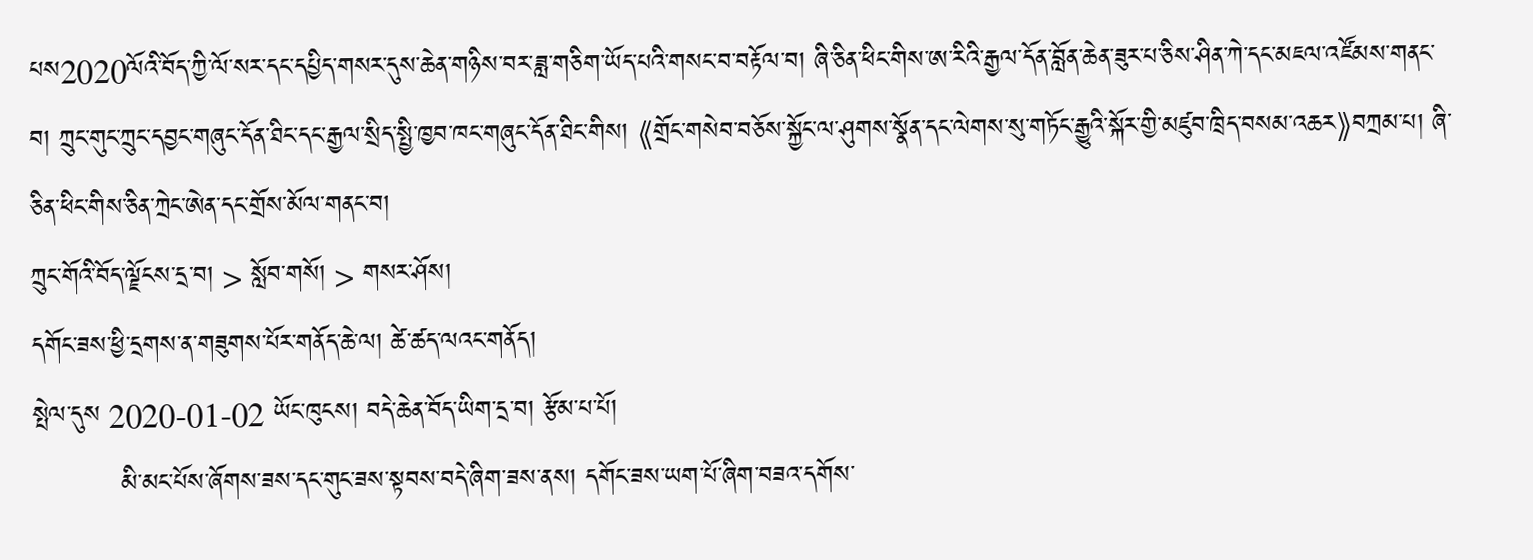པས2020ལོའི་བོད་ཀྱི་ལོ་སར་དང་དཔྱིད་གསར་དུས་ཆེན་གཉིས་བར་ཟླ་གཅིག་ཡོད་པའི་གསང་བ་བརྟོལ་བ། ཞི་ཅིན་ཕིང་གིས་ཨ་རིའི་རྒྱལ་དོན་བློན་ཆེན་ཟུར་པ་ཅིས་ཤིན་ཀེ་དང་མཇལ་འཛོམས་གནང་བ། ཀྲུང་གུང་ཀྲུང་དབྱང་གཞུང་དོན་ཐིང་དང་རྒྱལ་སྲིད་སྤྱི་ཁྱབ་ཁང་གཞུང་དོན་ཐིང་གིས། 《གྲོང་གསེབ་བཅོས་སྐྱོང་ལ་ཤུགས་སྣོན་དང་ལེགས་སུ་གཏོང་རྒྱུའི་སྐོར་གྱི་མཛུབ་ཁྲིད་བསམ་འཆར》བཀྲམ་པ། ཞི་ཅིན་ཕིང་གིས་ཅིན་ཀྲེང་ཨེན་དང་གྲོས་མོལ་གནང་བ།
ཀྲུང་གོའི་བོད་ལྗོངས་དྲ་བ། > སློབ་གསོ། > གསར་ཤོས།
དགོང་ཟས་ཕྱི་དྲགས་ན་གཟུགས་པོར་གནོད་ཆེ་ལ། ཚེ་ཚད་ལའང་གནོད།
སྤེལ་དུས 2020-01-02 ཡོང་ཁུངས། བདེ་ཆེན་བོད་ཡིག་དྲ་བ། རྩོམ་པ་པོ།
          མི་མང་པོས་ཞོགས་ཟས་དང་གུང་ཟས་སྟབས་བདེ་ཞིག་ཟས་ནས། དགོང་ཟས་ཡག་པོ་ཞིག་བཟའ་དགོས་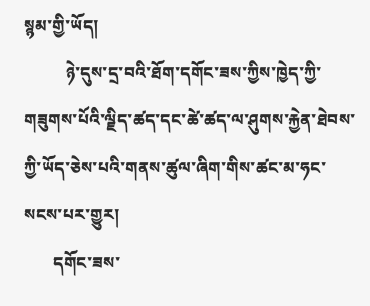སྙམ་གྱི་ཡོད།
          ཉེ་དུས་དྲ་བའི་ཐོག་དགོང་ཟས་ཀྱིས་ཁྱེད་ཀྱི་གཟུགས་པོའི་ལྗིད་ཚད་དང་ཚེ་ཚད་ལ་ཤུགས་རྐྱེན་ཐེབས་ཀྱི་ཡོད་ཅེས་པའི་གནས་ཚུལ་ཞིག་གིས་ཚང་མ་ཧང་སངས་པར་གྱུར།
       དགོང་ཟས་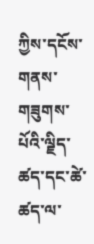ཀྱིས་དངོས་གནས་གཟུགས་པོའི་ལྗིད་ཚད་དང་ཚེ་ཚད་ལ་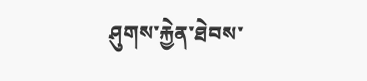ཤུགས་རྐྱེན་ཐེབས་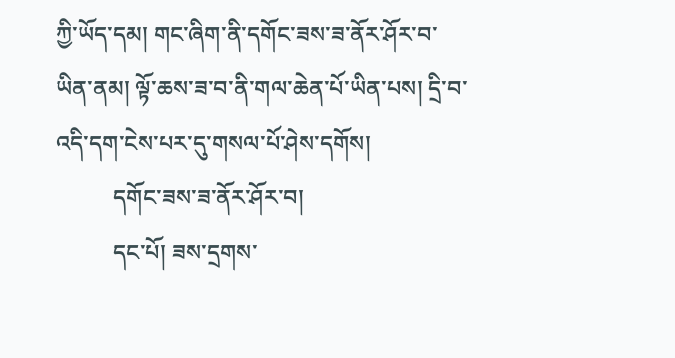ཀྱི་ཡོད་དམ། གང་ཞིག་ནི་དགོང་ཟས་ཟ་ནོར་ཤོར་བ་ཡིན་ནམ། ལྟོ་ཆས་ཟ་བ་ནི་གལ་ཆེན་པོ་ཡིན་པས། དྲི་བ་འདི་དག་ངེས་པར་དུ་གསལ་པོ་ཤེས་དགོས།
          དགོང་ཟས་ཟ་ནོར་ཤོར་བ།
          དང་པོ། ཟས་དྲགས་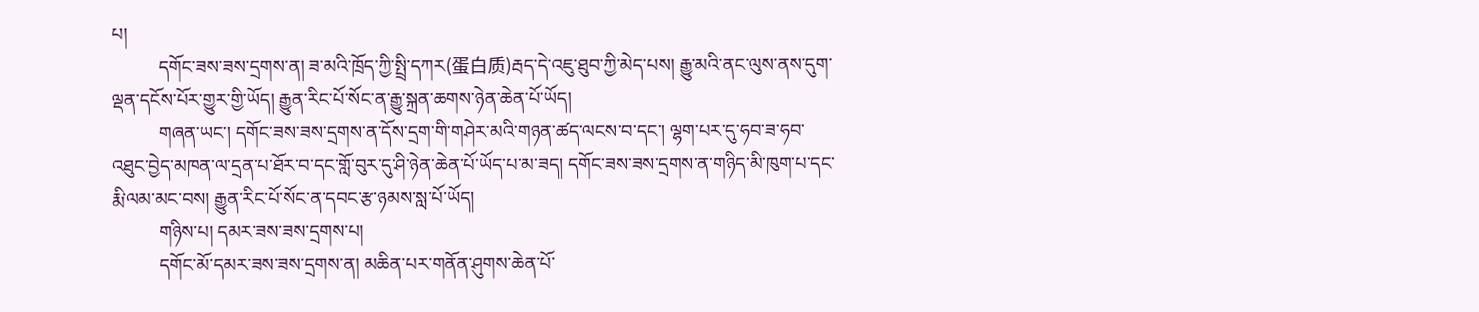པ།
          དགོང་ཟས་ཟས་དྲགས་ན། ཟ་མའི་ཁྲོད་ཀྱི་སྤྲི་དཀར(蛋白质)རྦད་དེ་འཇུ་ཐུབ་ཀྱི་མེད་པས། རྒྱུ་མའི་ནང་ལུས་ནས་དུག་ལྡན་དངོས་པོར་གྱུར་གྱི་ཡོད། རྒྱུན་རིང་པོ་སོང་ན་རྒྱུ་སྐྲན་ཆགས་ཉེན་ཆེན་པོ་ཡོད།
          གཞན་ཡང་། དགོང་ཟས་ཟས་དྲགས་ན་དོས་དྲག་གི་གཤེར་མའི་གཉན་ཚད་ལངས་བ་དང་། ལྷག་པར་དུ་ཧབ་ཟ་ཧབ་འཐུང་བྱེད་མཁན་ལ་དྲན་པ་ཐོར་བ་དང་གློ་བུར་དུ་ཤི་ཉེན་ཆེན་པོ་ཡོད་པ་མ་ཟད། དགོང་ཟས་ཟས་དྲགས་ན་གཉིད་མི་ཁུག་པ་དང་རྨི་ལམ་མང་བས། རྒྱུན་རིང་པོ་སོང་ན་དབང་རྩ་ཉམས་སླ་པོ་ཡོད།
          གཉིས་པ། དམར་ཟས་ཟས་དྲགས་པ།
          དགོང་མོ་དམར་ཟས་ཟས་དྲགས་ན། མཆིན་པར་གནོན་ཤུགས་ཆེན་པོ་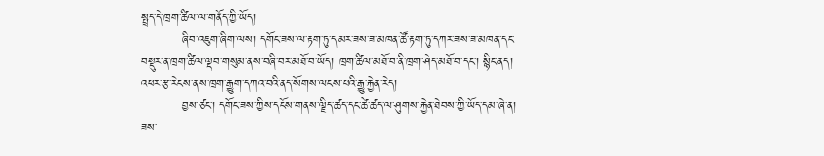སྤྲད་དེ་ཁྲག་ཚིལ་ལ་གནོད་ཀྱི་ཡོད།
          ཞིབ་འཇུག་ཞིག་ལས། དགོང་ཟས་ལ་རྟག་ཏུ་དམར་ཟས་ཟ་མཁན་ཚོ་རྟག་ཏུ་དཀར་ཟས་ཟ་མཁན་དང་བསྡུར་ན་ཁྲག་ཚིལ་ལྡབ་གསུམ་ནས་བཞི་བར་མཐོ་བ་ཡོད། ཁྲག་ཚིལ་མཐོ་བ་ནི་ཁྲག་ཤེད་མཐོ་བ་དང་། སྙིང་ནད། འཕར་རྩ་རེངས་ནས་ཁྲག་རྒྱུག་དཀའ་བའི་ནད་སོགས་ལངས་པའི་རྒྱུ་རྐྱེན་རེད།
          བྱས་ཙང་། དགོང་ཟས་ཀྱིས་དངོས་གནས་ལྗིད་ཚད་དང་ཚེ་ཚད་ལ་ཤུགས་རྐྱེན་ཐེབས་ཀྱི་ཡོད་དམ་ཞེ་ན། ཟས་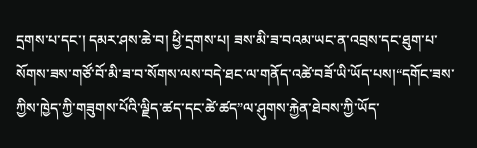དྲགས་པ་དང་། དམར་ཤས་ཆེ་བ། ཕྱི་དྲགས་པ། ཟས་མི་ཟ་བའམ་ཡང་ན་འབྲས་དང་ཐུག་པ་སོགས་ཟས་གཙོ་བོ་མི་ཟ་བ་སོགས་ལས་བདེ་ཐང་ལ་གནོད་འཚེ་བཟོ་ཡི་ཡོད་པས།“དགོང་ཟས་ཀྱིས་ཁྱེད་ཀྱི་གཟུགས་པོའི་ལྗིད་ཚད་དང་ཚེ་ཚད”ལ་ཤུགས་རྐྱེན་ཐེབས་ཀྱི་ཡོད་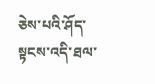ཅེས་པའི་ཤོད་སྟངས་འདི་ཐལ་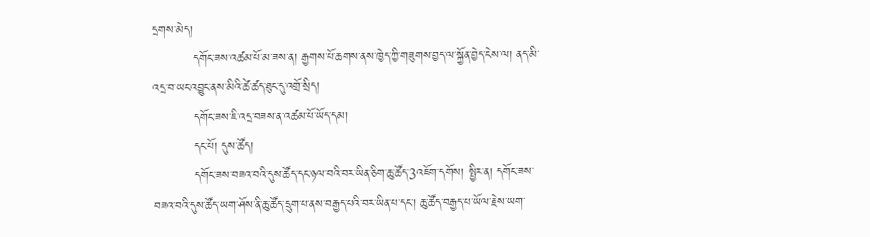དྲགས་མེད།
          དགོང་ཟས་འཚམ་པོ་མ་ཟས་ན། རྒྱགས་པོ་ཆགས་ནས་ཁྱེད་ཀྱི་གཟུགས་བྱད་ལ་སྐྱོན་བྱེད་ངེས་ལ། ནད་མི་འདྲ་བ་ཡང་འབྱུང་ནས་མིའི་ཚེ་ཚད་ཐུང་དུ་འགྲོ་སྲིད།
          དགོང་ཟས་ཇི་འདྲ་བཟས་ན་འཚམ་པོ་ཡོད་དམ།
          དང་པོ། དུས་ཚོད།
          དགོང་ཟས་བཟའ་བའི་དུས་ཚོད་དང་ཉལ་བའི་བར་ཡིན་ཅིག་ཆུ་ཚོད་3འཇོག་དགོས། སྤྱིར་ན། དགོང་ཟས་བཟའ་བའི་དུས་ཚོད་ཡག་ཤོས་ནི་ཆུ་ཚོད་དྲུག་པ་ནས་བརྒྱད་པའི་བར་ཡིན་པ་དང་། ཆུ་ཚོད་བརྒྱད་པ་ཡོལ་རྗེས་ཡག་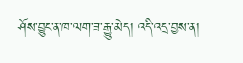ཤོས་བྱུང་ན་ཁ་ལག་ཟ་རྒྱུ་མེད། འདི་འདྲ་བྱས་ན།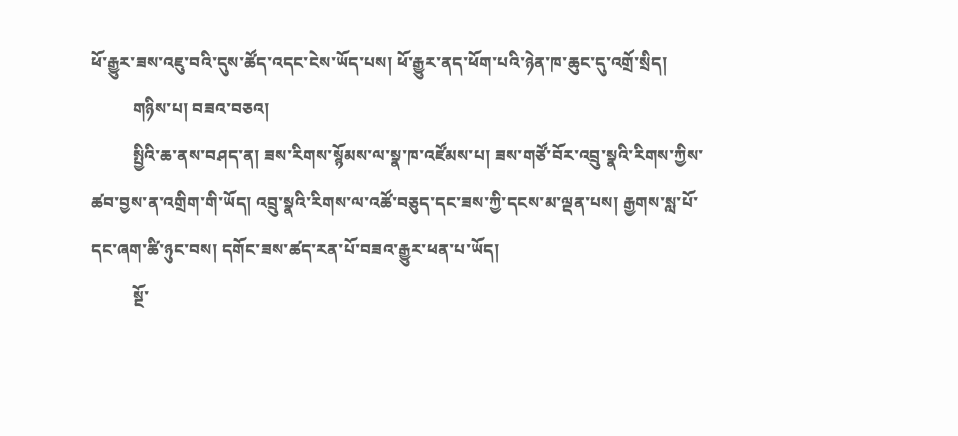ཕོ་རྒྱུར་ཟས་འཇུ་བའི་དུས་ཚོད་འདང་ངེས་ཡོད་པས། ཕོ་རྒྱུར་ནད་ཕོག་པའི་ཉེན་ཁ་ཆུང་དུ་འགྲོ་སྲིད།
          གཉིས་པ། བཟའ་བཅའ།
          སྤྱིའི་ཆ་ནས་བཤད་ན། ཟས་རིགས་སྙོམས་ལ་སྣ་ཁ་འཛོམས་པ། ཟས་གཙོ་བོར་འབྲུ་སྣའི་རིགས་ཀྱིས་ཚབ་བྱས་ན་འགྲིག་གི་ཡོད། འབྲུ་སྣའི་རིགས་ལ་འཚོ་བཅུད་དང་ཟས་ཀྱི་དངས་མ་ལྡན་པས། རྒྱགས་སླ་པོ་དང་ཞག་ཚི་ཉུང་བས། དགོང་ཟས་ཚད་རན་པོ་བཟའ་རྒྱུར་ཕན་པ་ཡོད།
          སྔོ་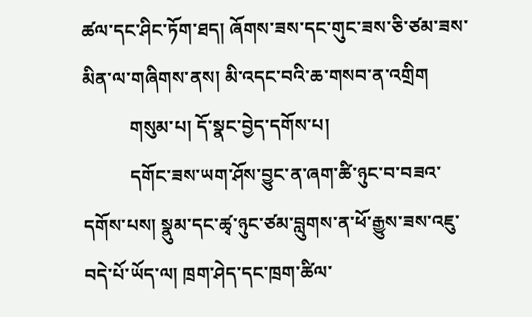ཚལ་དང་ཤིང་ཏོག་ཐད། ཞོགས་ཟས་དང་གུང་ཟས་ཅི་ཙམ་ཟས་མིན་ལ་གཞིགས་ནས། མི་འདང་བའི་ཆ་གསབ་ན་འགྲིག
          གསུམ་པ། དོ་སྣང་བྱེད་དགོས་པ།
          དགོང་ཟས་ཡག་ཤོས་བྱུང་ན་ཞག་ཚི་ཉུང་བ་བཟའ་དགོས་པས། སྣུམ་དང་ཚྭ་ཉུང་ཙམ་བླུགས་ན་ཕོ་རྒྱུས་ཟས་འཇུ་བདེ་པོ་ཡོད་ལ། ཁྲག་ཤེད་དང་ཁྲག་ཚིལ་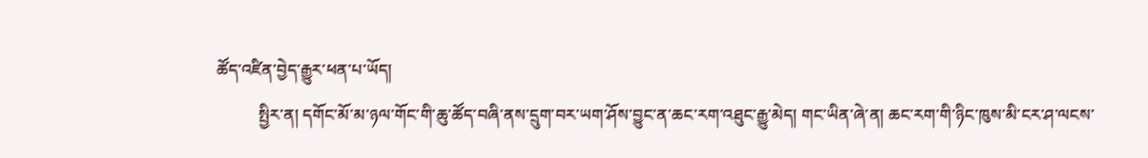ཚོད་འཛིན་བྱེད་རྒྱུར་ཕན་པ་ཡོད།
          སྤྱིར་ན། དགོང་མོ་མ་ཉལ་གོང་གི་ཆུ་ཚོད་བཞི་ནས་དྲུག་བར་ཡག་ཤོས་བྱུང་ན་ཆང་རག་འཐུང་རྒྱུ་མེད། གང་ཡིན་ཞེ་ན། ཆང་རག་གི་ཉིང་ཁུས་མི་ངར་ཤ་ལངས་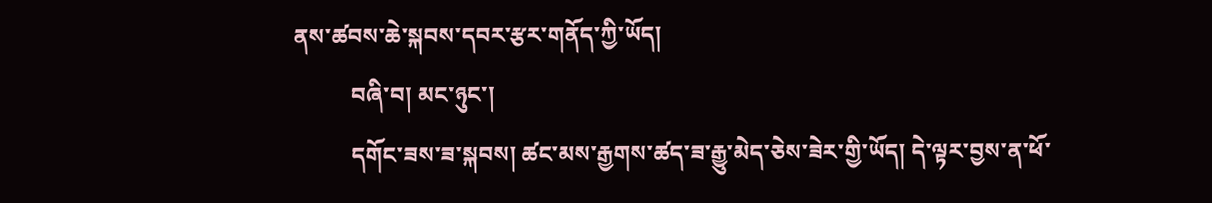ནས་ཚབས་ཆེ་སྐབས་དབར་རྩར་གནོད་ཀྱི་ཡོད།
          བཞི་བ། མང་ཉུང་།
          དགོང་ཟས་ཟ་སྐབས། ཚང་མས་རྒྱགས་ཚད་ཟ་རྒྱུ་མེད་ཅེས་ཟེར་གྱི་ཡོད། དེ་ལྟར་བྱས་ན་ཕོ་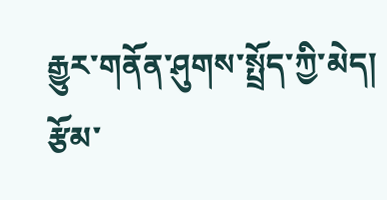རྒྱུར་གནོན་ཤུགས་སྤྲོད་ཀྱི་མེད།
རྩོམ་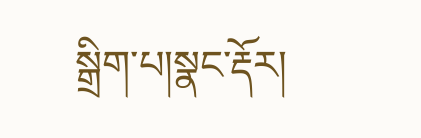སྒྲིག་པ།སྣང་རྡོར།